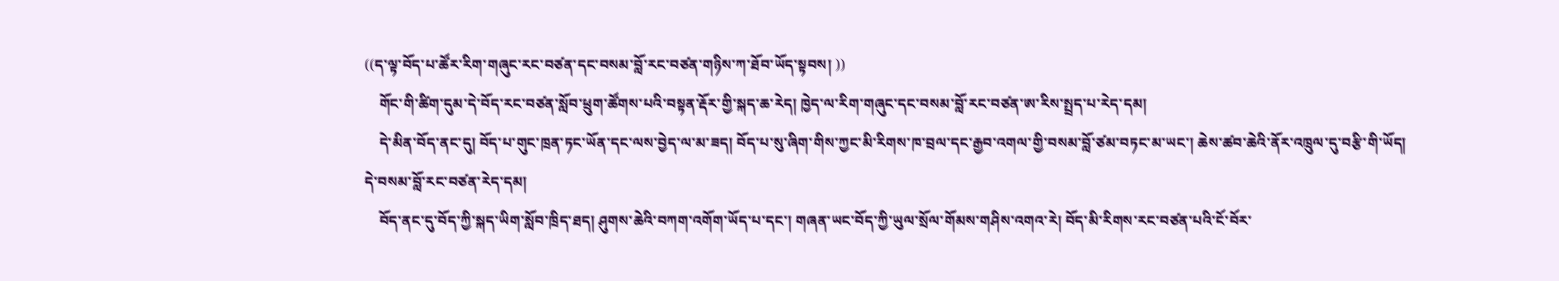((ད་ལྟ་བོད་པ་ཚོར་རིག་གཞུང་རང་བཙན་དང་བསམ་བློ་རང་བཙན་གཉིས་ཀ་ཐོབ་ཡོད་སྟབས། ))
    གོང་གི་ཚིག་དུམ་དེ་བོད་རང་བཙན་སློབ་ཕྲུག་ཚོགས་པའི་བསྟན་རྡོར་གྱི་སྐད་ཆ་རེད། ཁྱེད་ལ་རིག་གཞུང་དང་བསམ་བློ་རང་བཙན་ཨ་རིས་སྤྲད་པ་རེད་དམ།
    དེ་མིན་བོད་ནང་དུ། བོད་པ་གུང་ཁྲན་ཏང་ཡོན་དང་ལས་བྱེད་ལ་མ་ཟད། བོད་པ་སུ་ཞིག་གིས་ཀྱང་མི་རིགས་ཁ་བྲལ་དང་རྒྱབ་འགལ་གྱི་བསམ་བློ་ཙམ་བཏང་མ་ཡང་། ཆེས་ཚབ་ཆེའི་ནོར་འཁྲུལ་དུ་བརྩི་གི་ཡོད། དེ་བསམ་བློ་རང་བཙན་རེད་དམ།
    བོད་ནང་དུ་བོད་ཀྱི་སྐད་ཡིག་སློབ་ཁྲིད་ཐད། ཤུགས་ཆེའི་བཀག་འགོག་ཡོད་པ་དང་། གཞན་ཡང་བོད་ཀྱི་ཡུལ་སྲོལ་གོམས་གཤིས་འགའ་རེ། བོད་མི་རིགས་རང་བཙན་པའི་ངོ་བོར་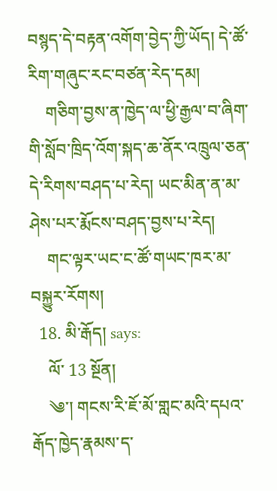བསྙད་དེ་བརྟན་འགོག་བྱེད་ཀྱི་ཡོད། དེ་ཚོ་རིག་གཞུང་རང་བཙན་རེད་དམ།
    གཅིག་བྱས་ན་ཁྱེད་ལ་ཕྱི་རྒྱལ་བ་ཞིག་གི་སློབ་ཁྲིད་འོག་སྐད་ཆ་ནོར་འཁྲུལ་ཅན་དེ་རིགས་བཤད་པ་རེད། ཡང་མིན་ན་མ་ཤེས་པར་རྨོངས་བཤད་བྱས་པ་རེད།
    གང་ལྟར་ཡང་ང་ཚོ་གཡང་ཁར་མ་བསྐྱུར་རོགས།
  18. མི་རྒོད། says:
    ལོ་ 13 སྔོན།
    ༄་། གངས་རི་ཇོ་མོ་གླང་མའི་དཔའ་རྒོད་ཁྱེད་རྣམས་ད་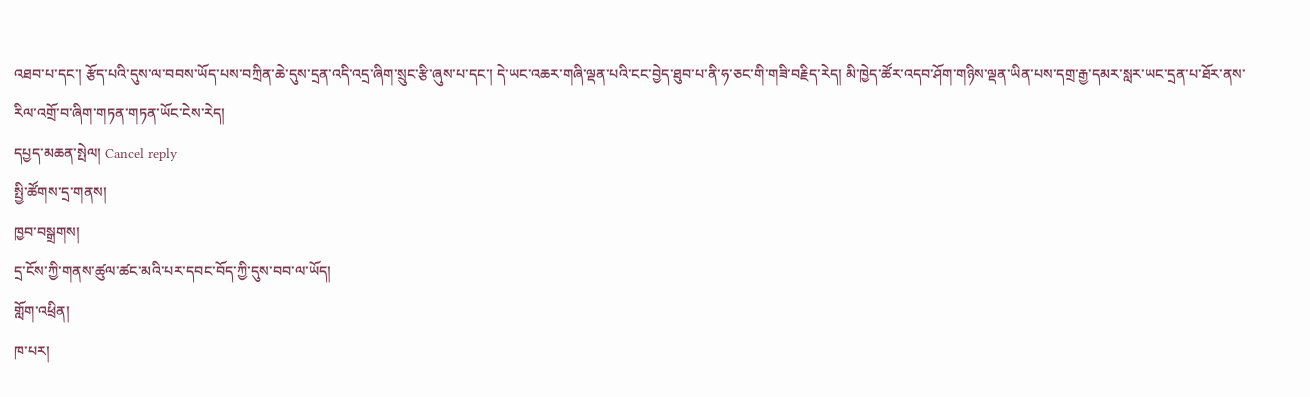འཐབ་པ་དང་། རྩོད་པའི་དུས་ལ་བབས་ཡོད་པས་བཀྲིན་ཆེ་དུས་དྲན་འདི་འདྲ་ཞིག་སྲུང་རྩི་ཞུས་པ་དང་། དེ་ཡང་འཆར་གཞི་ལྡན་པའི་ངང་བྱེད་ཐུབ་པ་ནི་ཧ་ཅང་གི་གཟི་བརྗིད་རེད། མི་ཁྱེད་ཚོར་འདབ་ཤོག་གཉིས་ལྡན་ཡིན་པས་དགྲ་རྒྱ་དམར་སླར་ཡང་དྲན་པ་ཐོར་ནས་རིལ་འགྲོ་བ་ཞིག་གཏན་གཏན་ཡོང་ངེས་རེད།
དཔྱད་མཆན་སྤེལ། Cancel reply
སྤྱི་ཚོགས་དྲ་གནས།
ཁྱབ་བསྒྲགས།
དྲ་ངོས་ཀྱི་གནས་ཚུལ་ཚང་མའི་པར་དབང་བོད་ཀྱི་དུས་བབ་ལ་ཡོད།
གློག་འཕྲིན།
ཁ་པར།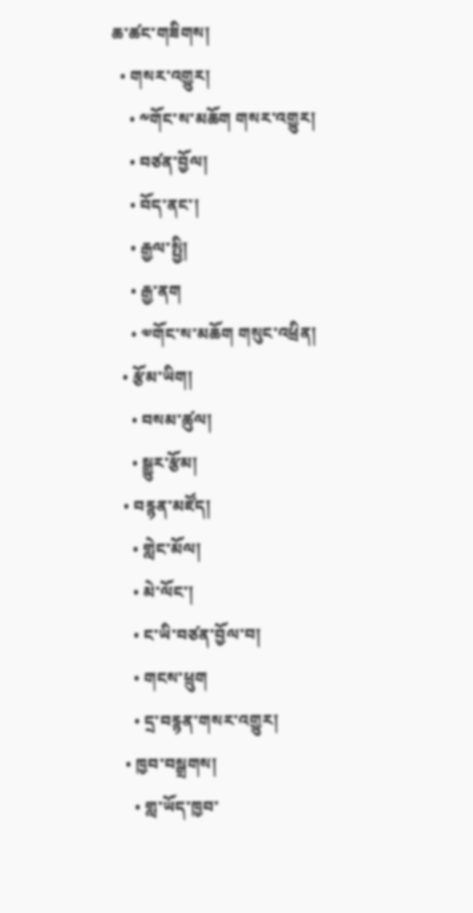ཆ་ཚང་གཟིགས།
  • གསར་འགྱུར།
    • ༸གོང་ས་མཆོག གསར་འགྱུར།
    • བཙན་བྱོལ།
    • བོད་ནང་།
    • རྒྱལ་སྤྱི།
    • རྒྱ་ནག
    • ༧གོང་ས་མཆོག གསུང་འཕྲིན།
  • རྩོམ་ཡིག།
    • བསམ་ཚུལ།
    • སྒྱུར་རྩོམ།
  • བརྙན་མཛོད།
    • གླེང་མོལ།
    • མེ་ལོང་།
    • ང་ཡི་བཙན་བྱོལ་བ།
    • གངས་ཕྲུག
    • དྲ་བརྙན་གསར་འགྱུར།
  • ཁྱབ་བསྒྲགས།
    • གླ་ཡོད་ཁྱབ་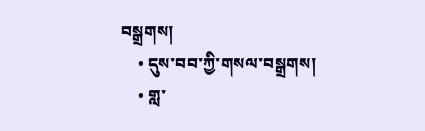བསྒྲགས།
    • དུས་བབ་ཀྱི་གསལ་བསྒྲགས།
    • གླ་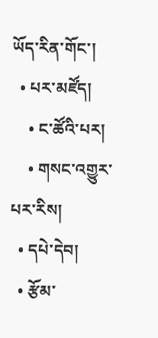ཡོད་རིན་གོང་།
  • པར་མཛོད།
    • ང་ཚོའི་པར།
    • གསང་འགྱུར་པར་རིས།
  • དཔེ་དེབ།
  • རྩོམ་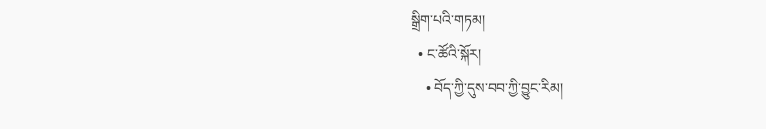སྒྲིག་པའི་གཏམ།
  • ང་ཚོའི་སྐོར།
    • བོད་ཀྱི་དུས་བབ་ཀྱི་བྱུང་རིམ།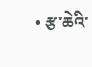• རྩ་ཆེའི་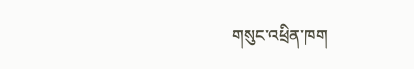གསུང་འཕྲིན་ཁག